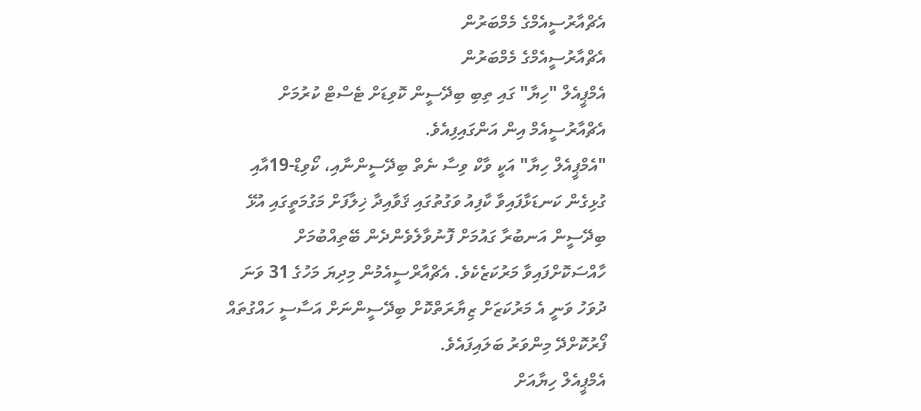އެޗްއާރުސީއެމްގެ މެމްބަރުން
އެޗްއާރުސީއެމްގެ މެމްބަރުން
އެމްޕީއެލް "ހިޔާ" ގައި ތިބި ބިދޭސީން ކޮވިޑަށް ޓެސްޓް ކުރުމަށް އެޗްއާރުސީއެމް އިން އަންގައިފިއެވެ.
"އެމްޕީއެލް ހިޔާ" އަކީ ވާކް ވިސާ ނެތް ބިދޭސީންނާއި، ކޯވިޑް-19އާއި ގުޅިގެން ކަނޑަޅާފައިވާ ކާފިއު ވަގުތުގައި ޤަވާއިދާ ޚިލާފަށް މަގުމަތީގައި އުޅޭ ބިދޭސީން އަނބުރާ ގައުމަށް ފޮނުވާލެވެންދެން ބޭތިއްބުމަށް ހާއްސަކޮށްފައިވާ މަރުކަޒެކެވެ. އެޗްއާރްސީއެމުން މިދިޔަ މަހުގެ 31 ވަނަ ދުވަހު ވަނީ އެ މަރުކަޒަށް ޒިޔާރަތްކޮށް ބިދޭސީންނަށް އަސާސީ ހައްގުތައް ފޯރުކޮށްދޭ މިންވަރު ބަލައިފައެވެ.
އެމްޕީއެލް ހިޔާއަށް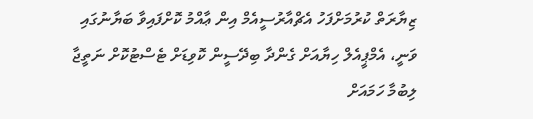ޒިޔާރަތް ކުރުމަށްފަހު އެޗްއާރުސީއެމް އިން ޢާއްމު ކޮށްފައިވާ ބަޔާނުގައި ވަނީ، އެމްޕީއެލް ހިޔާއަށް ގެންދާ ބިދޭސީން ކޮވިޑަށް ޓެސްޓުކޮށް ނަތީޖާ ލިބުމާ ހަމައަށް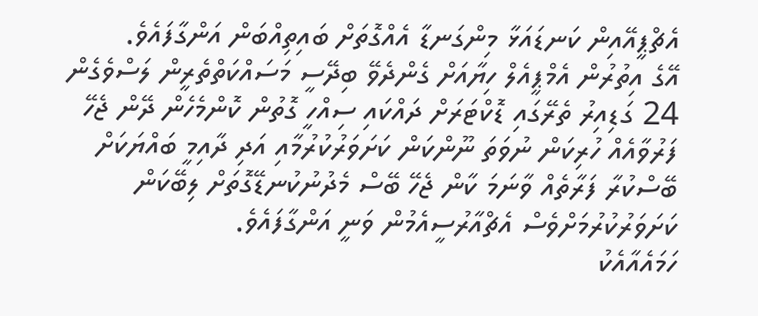އެޗްޕީއޭއިން ކަނޑައަޅާ މިންގަނޑާ އެއްގޮތަށް ބައިތިއްބަން އަންގާފައެވެ.
އޭގެ އިތުރުން އެމްޕީއެލް ހިޔާއަށް ގެންދެވޭ ބިދޭސީ މަސައްކަތްތެރީން ލަސްވެގެން 24 ގަޑިއިރު ތެރޭގައި ޑޮކްޓަރަށް ދައްކައި ސިއްހީ ގޮތުން ކޮންމެހެން ދޭން ޖެހޭ ފަރުވާއެއް ހުރިކަން ނުވަތަ ނޫންކަން ކަށަވަރުކުރުމާއި އަދި ދާއިމީ ބައްޔަކަށް ބޭސްކުރާ ފަރާތެއް ވާނަމަ ކާން ޖެހޭ ބޭސް މެދުނުކުނޑޭގޮތަށް ލިބޭކަން ކަށަވަރުކުރުމަށްވެސް އެޗްއާރުސީއެމުން ވަނީ އަންގާފައެވެ.
ހަމައެއާއެކު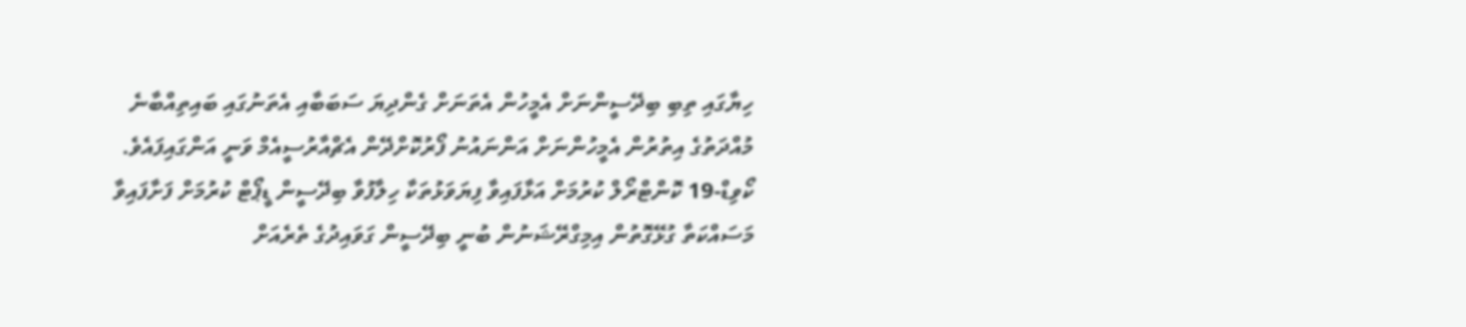ހިޔާގައި ތިބި ބިދޭސީންނަށް އެމީހުން އެތަނަށް ގެންދިޔަ ސަބަބާއި އެތަނުގައި ބައިތިއްބާނެ މުއްދަތުގެ އިތުރުން އެމީހުންނަށް އަންނައުނު ފޯރުކޮށްދޭން އެޗްއާރުސީއެމް ވަނީ އަންގައިފައެވެ.
ކޯވިޑް-19 ކޮންޓްރޯލް ކުރުމަށް އަޅާފައިވާ ފިޔަވަޅުތަކާ ހިލާފުވާ ބިދޭސީން ޑީޕޯޓް ކުރުމަށް ފަށާފައިވާ މަސައްކަތާ ގުޅޭގޮތުން އިމިގްރޭޝަނުން ބުނީ ބިދޭސީން ގަވައިދުގެ ތެރެއަށް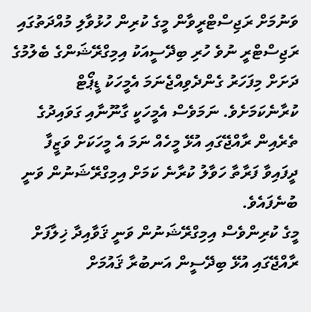ވަނުމަށް ރަޖިސްޓްރީވާން މީގެ ކުރިން ހުޅުވާލި މުއްދަތުގައި ރަޖިސްޓްރީ ނުވެ ހުރި ބިދޭސީއަކު އިމިގްރޭޝަންގެ ބެލުމުގެ ދަށަށް މިފަހަރު ގެންދެވިއްޖެނަމަ އެމީހަކު ޑީޕޯޓް ކުރާނެކަމަށެވެ. ނަމަވެސް އެމީހަކީ ގާނޫނާއި ގަވައިދުގެ ތެރެއިން ރާއްޖޭގައި އުޅޭ މީހެއް ނަމަ އެ މީހަކަށް ވަޒީފާ ދީފައިވާ ފަރާތާ ހަވާލު ކުރާނެ ކަމަށް އިމިގްރޭޝަނުން ވަނީ ބުނެފައެވެ.
މީގެ ކުރިންވެސް އިމިގްރޭޝަނުން ވަނީ ޤަވާއިދާ ޚިލާފަށް ރާއްޖޭގައި އުޅޭ ބިދޭސީން އަނބުރާ ޤައުމަށް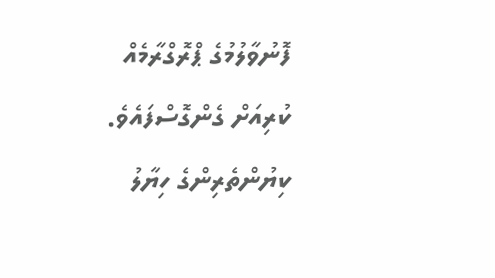ފޮނުވާލުމުގެ ޕްރޮގްރާމެއް ކުރިއަށް ގެންގޮސްފައެވެ.
ކިޔުންތެރިންގެ ހިޔާލު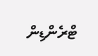ޓްރެންޑިން